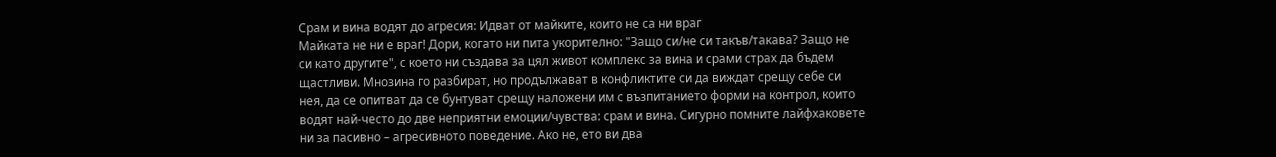Срам и вина водят до агресия: Идват от майките, които не са ни враг
Майката не ни е враг! Дори, когато ни пита укорително: "Защо си/не си такъв/такава? Защо не си като другите", с което ни създава за цял живот комплекс за вина и срами страх да бъдем щастливи. Мнозина го разбират, но продължават в конфликтите си да виждат срещу себе си нея, да се опитват да се бунтуват срещу наложени им с възпитанието форми на контрол, които водят най-често до две неприятни емоции/чувства: срам и вина. Сигурно помните лайфхаковете ни за пасивно – агресивното поведение. Ако не, ето ви два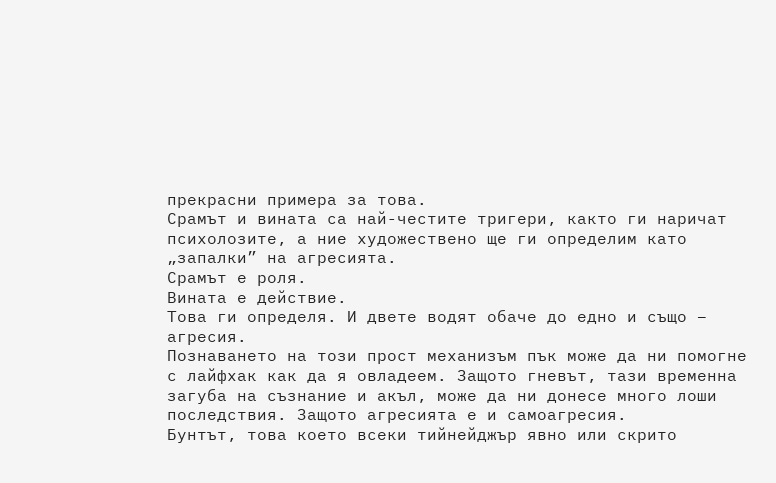прекрасни примера за това.
Срамът и вината са най-честите тригери, както ги наричат психолозите, а ние художествено ще ги определим като „запалки” на агресията.
Срамът е роля.
Вината е действие.
Това ги определя. И двете водят обаче до едно и също – агресия.
Познаването на този прост механизъм пък може да ни помогне с лайфхак как да я овладеем. Защото гневът, тази временна загуба на съзнание и акъл, може да ни донесе много лоши последствия. Защото агресията е и самоагресия.
Бунтът, това което всеки тийнейджър явно или скрито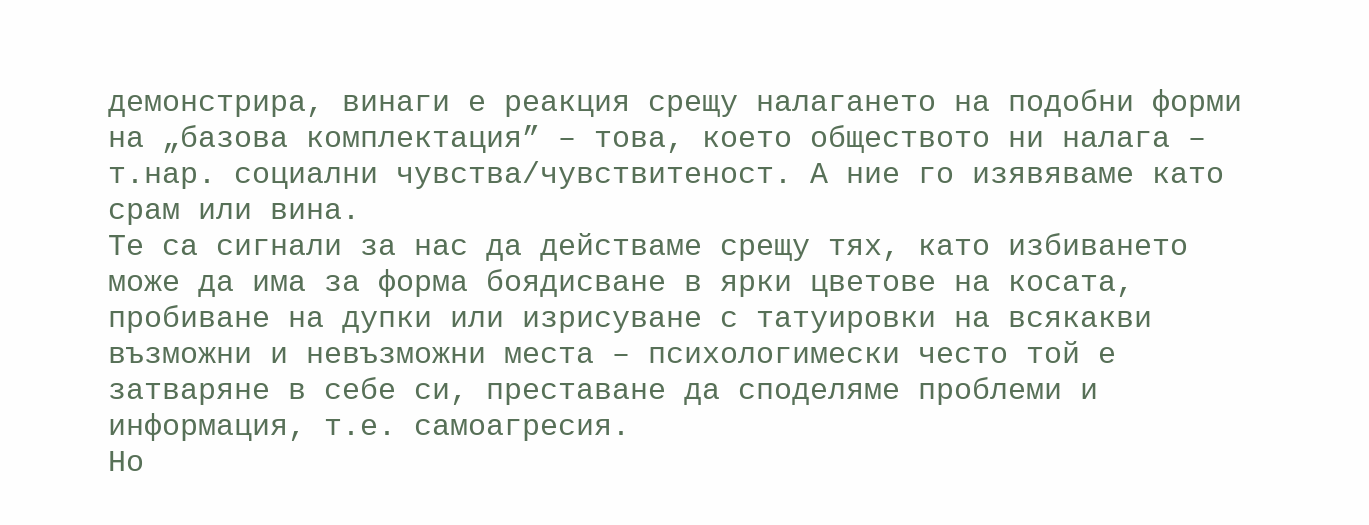демонстрира, винаги е реакция срещу налагането на подобни форми на „базова комплектация” – това, което обществото ни налага – т.нар. социални чувства/чувствитеност. А ние го изявяваме като срам или вина.
Те са сигнали за нас да действаме срещу тях, като избиването може да има за форма боядисване в ярки цветове на косата, пробиване на дупки или изрисуване с татуировки на всякакви възможни и невъзможни места – психологимески често той е затваряне в себе си, преставане да споделяме проблеми и информация, т.е. самоагресия.
Но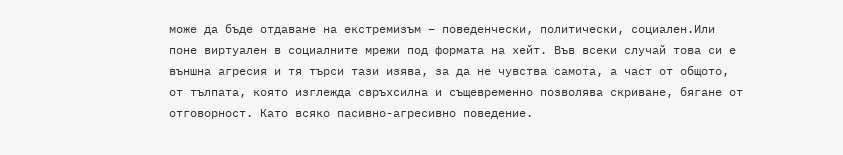може да бъде отдаване на екстремизъм – поведенчески, политически, социален.Или поне виртуален в социалните мрежи под формата на хейт. Във всеки случай това си е външна агресия и тя търси тази изява, за да не чувства самота, а част от общото, от тълпата, която изглежда свръхсилна и същевременно позволява скриване, бягане от отговорност. Като всяко пасивно-агресивно поведение.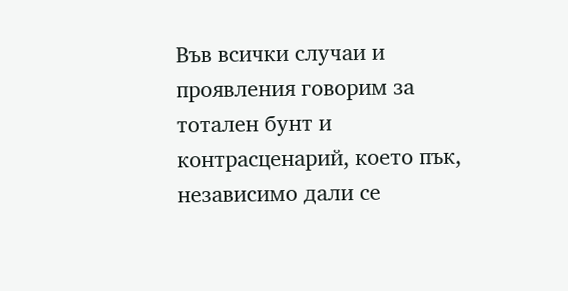Във всички случаи и проявления говорим за тотален бунт и контрасценарий, което пък, независимо дали се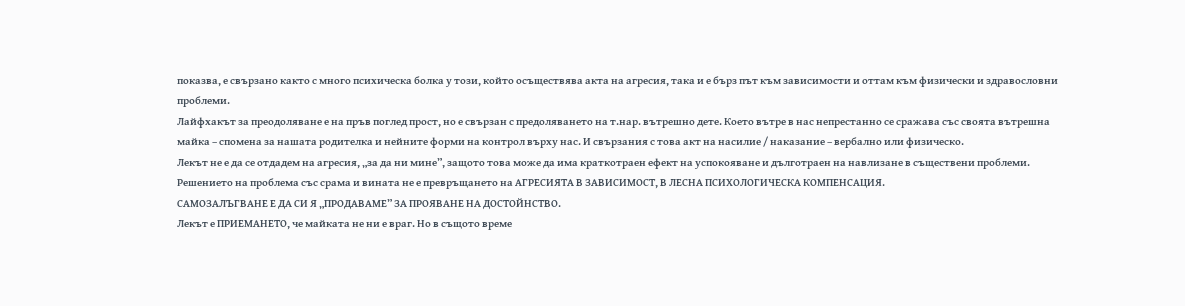показва, е свързано както с много психическа болка у този, който осъществява акта на агресия, така и е бърз път към зависимости и оттам към физически и здравословни проблеми.
Лайфхакът за преодоляване е на пръв поглед прост, но е свързан с предоляването на т.нар. вътрешно дете. Което вътре в нас непрестанно се сражава със своята вътрешна майка – спомена за нашата родителка и нейните форми на контрол върху нас. И свързания с това акт на насилие / наказание – вербално или физическо.
Лекът не е да се отдадем на агресия, „за да ни мине”, защото това може да има краткотраен ефект на успокояване и дълготраен на навлизане в съществени проблеми.
Решението на проблема със срама и вината не е превръщането на АГРЕСИЯТА В ЗАВИСИМОСТ, В ЛЕСНА ПСИХОЛОГИЧЕСКА КОМПЕНСАЦИЯ.
САМОЗАЛЪГВАНЕ Е ДА СИ Я „ПРОДАВАМЕ” ЗА ПРОЯВАНЕ НА ДОСТОЙНСТВО.
Лекът е ПРИЕМАНЕТО, че майката не ни е враг. Но в същото време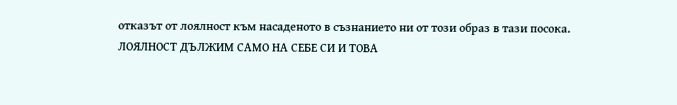отказът от лоялност към насаденото в съзнанието ни от този образ в тази посока.
ЛОЯЛНОСТ ДЪЛЖИМ САМО НА СЕБЕ СИ И ТОВА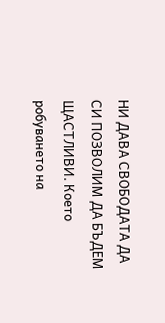НИ ДАВА СВОБОДАТА ДА СИ ПОЗВОЛИМ ДА БЪДЕМ ЩАСТЛИВИ. Което робуването на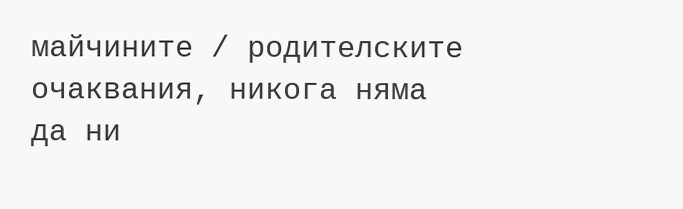майчините / родителските очаквания, никога няма да ни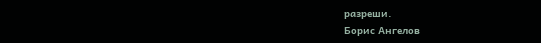разреши.
Борис Ангелов